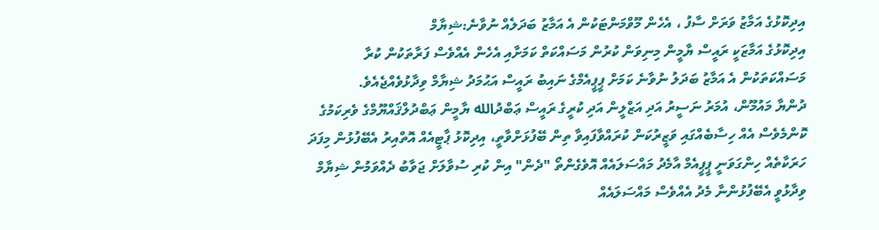އިދިކޮޅުގެ އަމާޒު ވަރަށް ސާފު ، އެހެން މޫވްމަންޓަކުން އެ އަމާޒު ބަދަލެއް ނުވާނެ:ޝިޔާމް
އިދިކޮޅުގެ އަމާޒަކީ ރައީސް ޔާމީން މިނިވަން ކުރުން މަސައްކަތް ކަމަށާއި އެހެން އެއްވެސް ފަރާތަކުން ކުރާ މަސައްކަތަކުން އެ އަމާޒު ބަދަލު ނުވާނެ ކަމަށް ޕީޕީއެމްގެ ނައިބު ރައީސް އަޙުމަދު ޝިޔާމް ވިދާޅުވެއްޖެއެވެ.
ދުންޔާ މައުމޫން، އުމަރު ނަސީރު އަދި އަޒްލީން އަދި ކުރީގެ ރައީސް ޢަބްދުالله ޔާމީން ޢަބްދުލްޤައްޔޫމްގެ ވެރިކަމުގެ ކޮންމެވެސް އެއް ހިސާބެއްގައި ވަޒީރުކަން ކުރައްވާފައިވާ ތިން ބޭފުޅަށްވާތީ، އިދިކޮޅު ޕާޓީއެއް އޮތްއިރު އެބޭފުޅުން މިފަދަ ހަރަކާތެއް ހިންގަވަނީ ޕީޕީއެމް އާމެދު މައްސަލައެއް އޮވެގެންތޯ "ދެން" އިން ކުރި ސުވާލަށް ޖަވާބު ދެއްވަމުން ޝިޔާމް ވިދާޅުވީ އެބޭފުޅުންނާ މެދު އެއްވެސް މައްސަލައެއް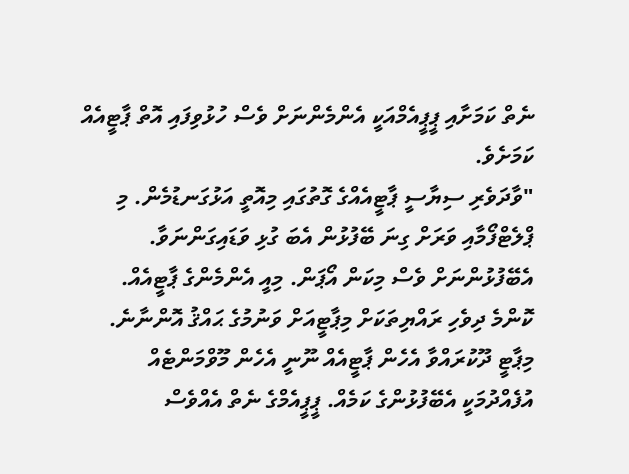ނެތް ކަމަށާއި ޕީޕީއެމްއަކީ އެންމެންނަށް ވެސް ހުޅުވިފައި އޮތް ޕާޓީއެއް ކަމަށެވެ.
"ވާދަވެރި ސިޔާސީ ޕާޓީއެއްގެ ގޮތުގައި މިއޮތީ އަޅުގަނޑުމެން. މި ޕްލެޓްފޯމާއި ވަރަށް ގިނަ ބޭފުޅުން އެބަ ގުޅި ވަޑައިގަންނަވާ. އެބޭފުޅުންނަށް ވެސް މިކަން އޯޕަން. މިއީ އެންމެންގެ ޕާޓީއެއް. ކޮންމެ ދިވެހި ރައްޔިތަކަށް މިޕާޓީއަށް ވަނުމުގެ ޙައްޤު އޮންނާނެ. މިޕާޓީ ދޫކުރައްވާ އެހެން ޕާޓީއެއް ނޫނީ އެހެން މޫވްމަންޓެއް އުފެއްދުމަކީ އެބޭފުޅުންގެ ކަމެއް. ޕީޕީއެމްގެ ނެތް އެއްވެސް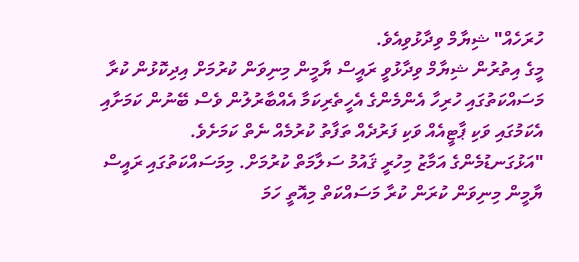ހުރަހެއް" ޝިޔާމް ވިދާޅުވިއެވެ.
މީގެ އިތުރުން ޝިޔާމް ވިދާޅުވީ ރައީސް ޔާމީން މިނިވަން ކުރުމަށް އިދިކޮޅުން ކުރާ މަސައްކަތުގައި ހުރިހާ އެންމެންގެ އެހީތެރިކަމާ އެއްބާރުލުން ވެސް ބޭނުން ކަމަށާއި އެކަމުގައި ވަކި ޕާޓީއެއް ވަކި ފަރުދެއް ތަފާތު ކުރުމެއް ނެތް ކަމަށެވެ.
"އަޅުގަނޑުމެންގެ އަމާޒު މިހުރީ ޤައުމު ސަލާމަތް ކުރުމަށް. މިމަސައްކަތުގައި ރައީސް ޔާމީން މިނިވަން ކުރަން ކުރާ މަސައްކަތް މިއޮތީ ހަމަ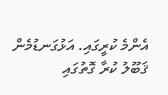އެންމެ ކުރީގައި. އަޅުގަނޑުމެން ޤަބޫލު ކުރާ ގޮތުގައި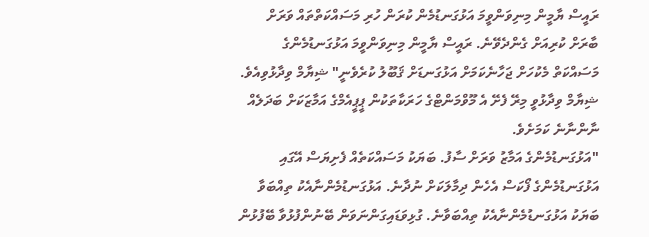ރައީސް ޔާމީން މިނިވަންވީމަ އަޅުގަނޑުމެން ކުރަން ހުރި މަސައްކަތްތައް ވަރަށް ބާރަށް ކުރިއަށް ގެންދެވޭނެ. ރައީސް ޔާމީން މިނިވަންވީމަ އަޅުގަނޑުމެންގެ މަސައްކަތް މެކުހަށް ޖަހާނެކަމަށް އަޅުގަނޑަށް ޤަބޫލު ކުރެވެނީ" ޝިޔާމް ވިދާޅުވިއެވެ.
ޝިޔާމް ވިދާޅުވީ މިރޭ ފެށޭ އެ މޫވްމަންޓްގެ ހަރަކާތަކުން ޕީޕީއެމްގެ އަމާޒަކަށް ބަދަލެއް ނާންނާނެ ކަމަށެވެ.
"އަޅުގަނޑުމެންގެ އަމާޒު ވަރަށް ސާފު. ބަޔަކު މަސައްކަތެއް ފެށިޔަސް އޭގައި އަޅުގަނޑުމެންގެ ފޯކަސް އެހެން ދިމާލަކަށް ނުދާނެ. އަޅުގަނޑުމެންނާއެކު ތިއްބަވާ ބަޔަކު އަޅުގަނޑުމެންނާއެކު ތިއްބަވާނެ. ގުޅިވަޑައިގަންނަވަން ބޭނުންފުޅުވާ ބޭފުޅުން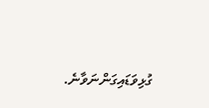ގުޅިވަޑައިގަންނަވާނެ.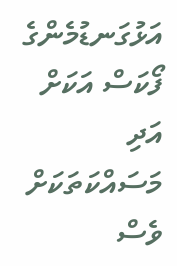އަޅުގަނޑުމެންގެ ފޯކަސް އަކަށް އަދި މަސައްކަތަކަށް ވެސް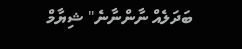ބަދަލެއް ނާންނާނެ" ޝިޔާމް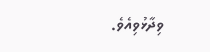ވިދާޅުވިއެވެ.